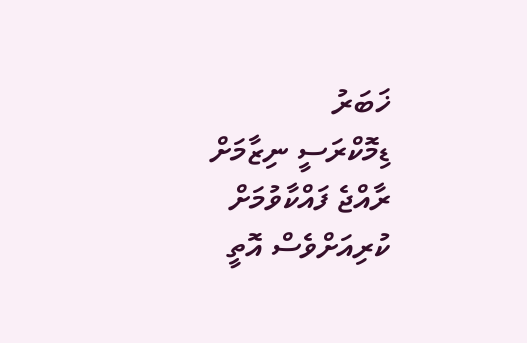ޚަބަރު
ޑިމޮކްރަސީ ނިޒާމަށް ރާއްޖެ ފައްކާވުމަށް ކުރިއަށްވެސް އޮތީ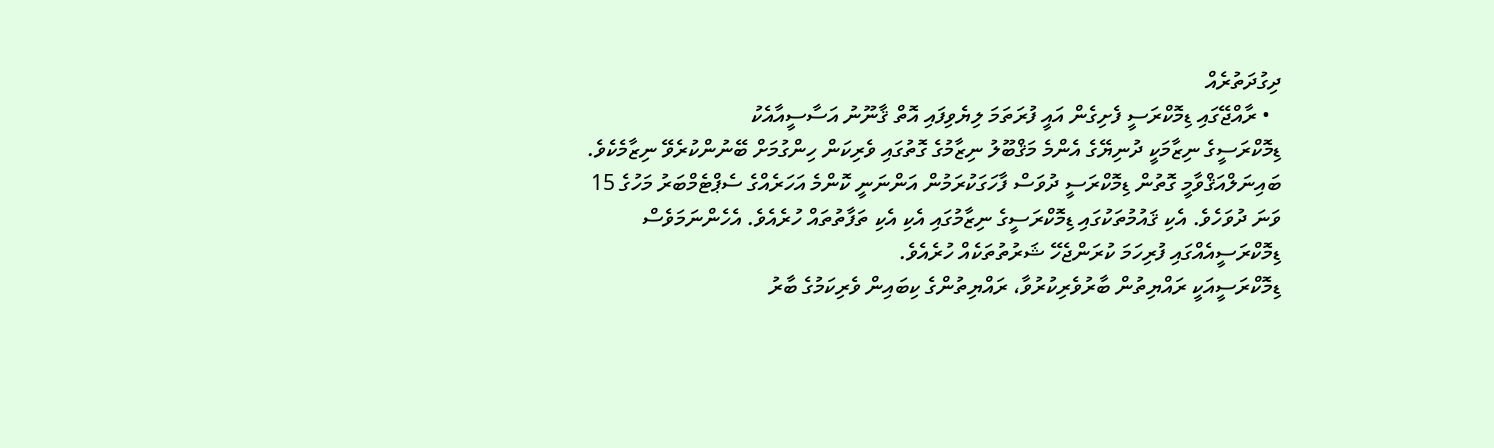ދިގުދަތުރެއް
  • ރާއްޖޭގައި ޑިމޮކްރަސީ ފެށިގެން އައީ ފުރަތަމަ ލިޔެވިފައި އޮތް ޤާނޫނު އަސާސީއާއެކު
ޑިމޮކްރަސީގެ ނިޒާމަކީ ދުނިޔޭގެ އެންމެ މަޤްބޫލު ނިޒާމުގެ ގޮތުގައި ވެރިކަން ހިންގުމަށް ބޭނުންކުރެވޭ ނިޒާމެކެވެ.
ބައިނަލްއަޤްވާމީ ގޮތުން ޑިމޮކްރަސީ ދުވަސް ފާހަގަކުރަމުން އަންނަނީ ކޮންމެ އަހަރެއްގެ ސެޕްޓެމްބަރު މަހުގެ 15 ވަނަ ދުވަހެވެ. އެކި ޤައުމުތަކުގައި ޑިމޮކްރަސީގެ ނިޒާމުގައި އެކި އެކި ތަފާތުތައް ހުރެއެވެ. އެހެންނަމަވެސް ޑިމޮކްރަސީއެއްގައި ފުރިހަމަ ކުރަންޖެހޭ ޝަރުތުތަކެއް ހުރެއެވެ.
ޑިމޮކްރަސީއަކީ ރައްޔިތުން ބާރުވެރިކުރުވާ، ރައްޔިތުންގެ ކިބައިން ވެރިކަމުގެ ބާރު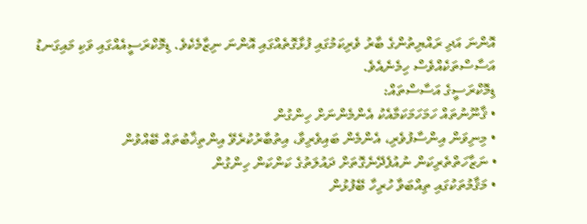އޮންނަ އަދި ރައްޔިތުންގެ ބާރު ވެރިކަމުގައި ފުޅާގޮތެއްގައި އޮންނަ ނިޒާމެކެވެ. ޑިމޮކްރަސީއެއްގައި ވަކި މައިގަނޑު އަސާސްތަކެއްވެސް ހިމެނެއެވެ.
ޑިމޮކްރަސީގެ އަސާސްތައް:
• ޤާނޫނުތައް ހަމަހަމަކަމާއެކު އެންމެންނަށް ހިންގުން
• މިނިވަން އިންސާފުވެރި، އެންމެން ބައިވެރިވާ، އިތުބާރުކުރެވޭ އިންތިޚާބުތައް ބޭއްވުން
• ނަޒާހަތްތެރިކަން ނުއުފެދޭނެގޮތަށް ދައުލަތުގެ ކަންކަން ހިންގުން
• މަޤާމުތަކުގައި ތިއްބަވާ ހުރިހާ ބޭފުޅުން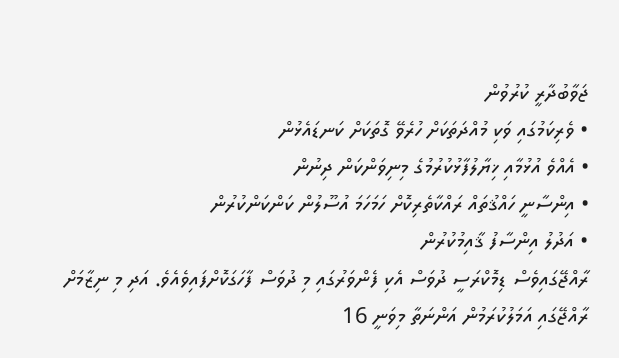ޖަވާބުދާރީ ކުރުވުން
• ވެރިކަމުގައި ވަކި މުއްދަތަކަށް ހުރެވޭ ގޮތަކަށް ކަނޑައެޅުން
• އެއްވެ އުޅުމާއި ޚިޔާލުފާޅުކުރުމުގެ މިނިވަންކަން ދިނުން
• އިންސާނީ ހައްޤުތައް ރައްކާތެރިކޮށް ހަމަހަމަ އުސޫލުން ކަންކަންކުރުން
• އަދުލު އިންސާފު ޤާއިމުކުރުން
ރާއްޖޭގައިވެސް ޑިމޮކްރަސީ ދުވަސް އެކި ފެންވަރުގައި މި ދުވަސް ފާހަގަކޮށްފައިވެއެވެ. އަދި މި ނިޒާމަށް ރާއްޖޭގައި އަމަލުކުރަމުން އަންނަތާ މިވަނީ 16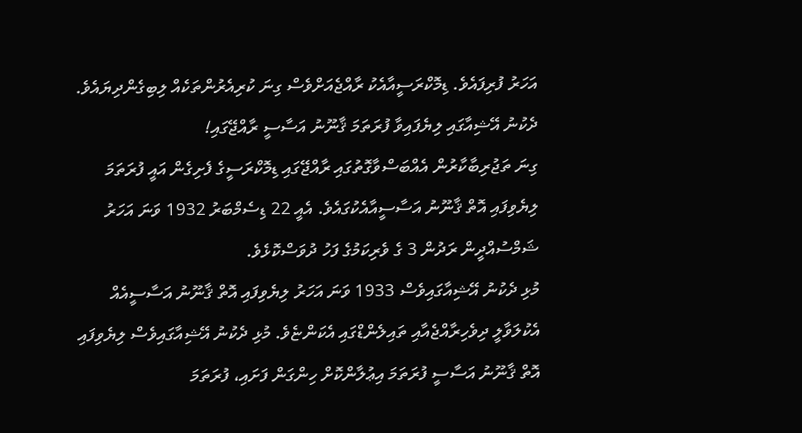އަހަރު ފުރިފައެވެ. ޑިމޮކްރަސީއާއެކު ރާއްޖެއަށްވެސް ގިނަ ކުރިއެރުންތަކެއް ލިބިގެންދިޔައެވެ.
ދެކުނު އޭޝިއާގައި ލިޔެފައިވާ ފުރަތަމަ ޤާނޫނު އަސާސީ ރާއްޖޭގައި!
ގިނަ ތަޖުރިބާކާރުން އެއްބަސްވާގޮތުގައި ރާއްޖޭގައި ޑިމޮކްރަސީގެ ފެށިގެން އައީ ފުރަތަމަ ލިޔެވިފައި އޮތް ޤާނޫނު އަސާސީއާއެކުގައެވެ. އެއީ 22 ޑިސެމްބަރު 1932 ވަނަ އަހަރު ޝަމްސުއްދީން ރަދުން 3 ގެ ވެރިކަމުގެ ފަހު ދުވަސްކޮޅެވެ.
މުޅި ދެކުނު އޭޝިއާގައިވެސް 1933 ވަނަ އަހަރު ލިޔެވިފައި އޮތް ޤާނޫނު އަސާސީއެއް އެކުލަވާލީ ދިވެހިރާއްޖެއާއި ތައިލެންޑްގައި އެކަންޏެވެ. މުޅި ދެކުނު އޭޝިއާގައިވެސް ލިޔެވިފައި އޮތް ޤާނޫނު އަސާސީ ފުރަތަމަ އިޢުލާންކޮށް ހިންގަން ފަށައި، ފުރަތަމަ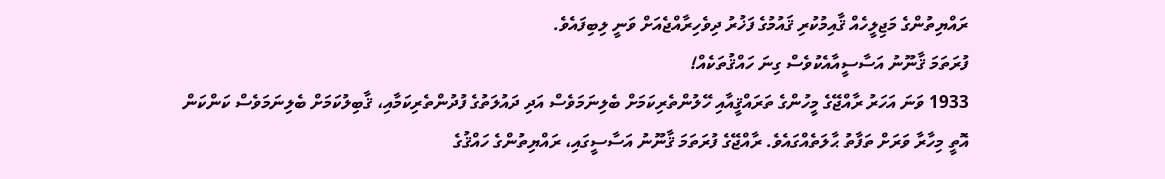ރައްޔިތުންގެ މަޖިލީހެއް ޤާއިމުކުރި ޤައުމުގެ ފަޚުރު ދިވެހިރާއްޖެއަށް ވަނީ ލިބިފައެވެ.
ފުރަތަމަ ޤާނޫނު އަސާސީއާއެކުވެސް ގިނަ ހައްޤުތަކެއް!
1933 ވަނަ އަހަރު ރާއްޖޭގެ މީހުންގެ ތަރައްޤީއާއި ހޭލުންތެރިކަމަށް ބެލިނަމަވެސް އަދި ދައުލަތުގެ ފުދުންތެރިކަމާއި، ޤާބިލުކަމަށް ބެލިނަމަވެސް ކަންކަން އޮތީ މިހާރާ ވަރަށް ތަފާތު ޙާލަތެއްގައެވެ. ރާއްޖޭގެ ފުރަތަމަ ޤާނޫނު އަސާސީގައި، ރައްޔިތުންގެ ހައްޤުގެ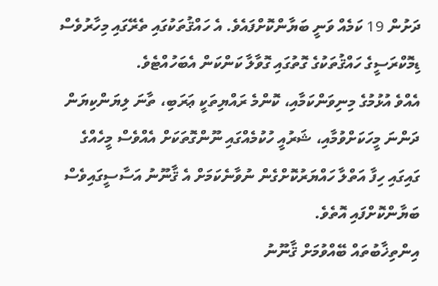ދަށުން 19 ކަމެއް ވަނީ ބަޔާންކޮށްފައެވެ. އެ ހައްޤުތަކުގައި ތެރޭގައި މިހާރުވެސް ޑިމޮކްރަސީގެ ހައްޤުތަކުގެ ގޮތުގައި ގޮވާލާ ކަންކަން އެބަހުއްޓެވެ.
އެއްވެ އުޅުމުގެ މިނިވަންކަމާއި، ކޮންމެ ރައްޔިތަކީ ޢަރަބި، ތާނަ ލިޔަންކިޔަން ދަންނަ މީހަކަށްވުމާއި، ޝަރުއީ ހުކުމެއްގައި ނޫންގޮތަކަށް އެއްވެސް މީހެއްގެ ގައިގައި ހިފާ އަތްލާ ހައްޔަރުކޮށްގެން ނުވާނެކަމަށް އެ ޤާނޫނު އަސާސީގައިވެސް ބަޔާންކޮށްފައި އޮތެވެ.
އިންތިޚާބުތައް ބޭއްވުމަށް ޤާނޫނު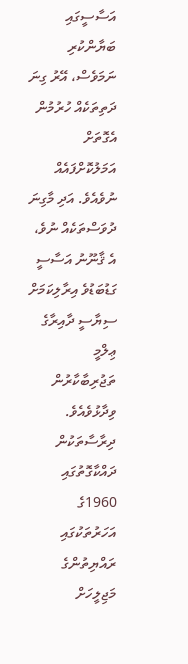އަސާސީގައި ބަޔާންކުރި ނަމަވެސް، އޭރު ގިނަ ދަތިތަކެއް ހުރުމުން އެގޮތަށް އަމަލުކޮށްފައެއް ނުވެއެވެ. އަދި މާގިނަ ދުވަސްތަކެއް ނުވެ، އެ ޤާނޫނު އަސާސީ ގަޑުބަޑުވެ އިރާލިކަމަށް ސިޔާސީ ދާއިރާގެ ޢިލްމީ ތަޖުރިބާކާރުން ވިދާޅުވެއެވެ.
ދިރާސާތަކުން ދައްކާގޮތުގައި 1960ގެ އަހަރުތަކުގައި ރައްޔިތުންގެ މަޖިލީހަށް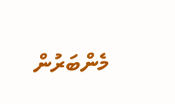މެންބަރުން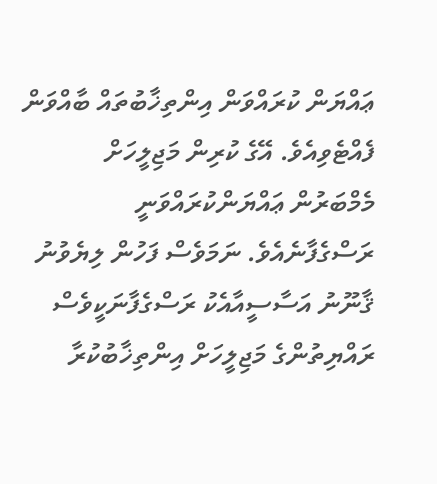ޢައްޔަން ކުރައްވަން އިންތިޚާބުތައް ބާއްވަން ފެއްޓެވިއެވެ. އޭގެ ކުރިން މަޖިލީހަށް މެމްބަރުން ޢައްޔަންކުރައްވަނީ ރަސްގެފާނެއެވެ. ނަމަވެސް ފަހުން ލިޔެވުނު ޤާނޫނު އަސާސީއާއެކު ރަސްގެފާނަކީވެސް ރައްޔިތުންގެ މަޖިލީހަށް އިންތިޚާބުކުރާ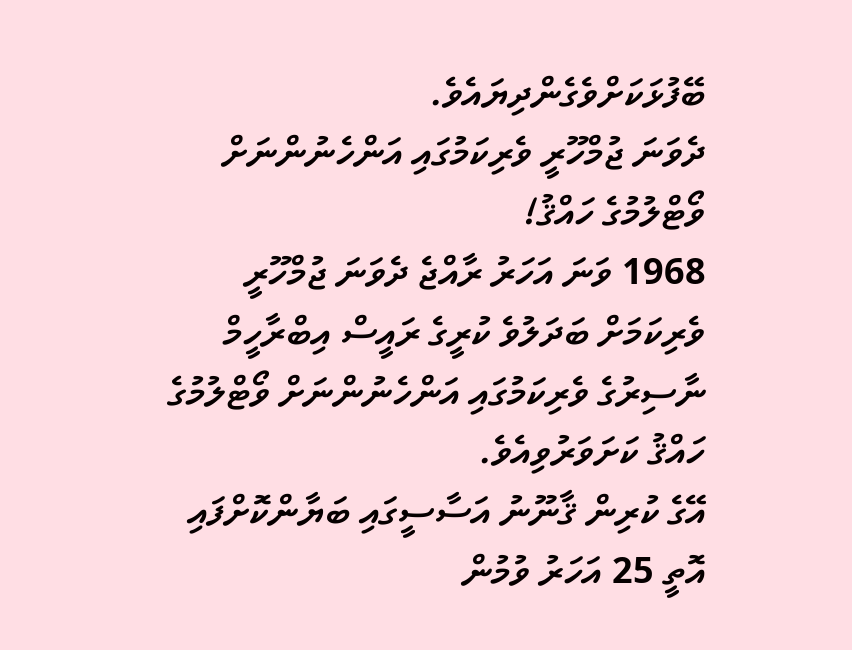ބޭފުޅަކަށްވެގެންދިޔައެވެ.
ދެވަނަ ޖުމްހޫރީ ވެރިކަމުގައި އަންހެނުންނަށް ވޯޓްލުމުގެ ހައްޤު!
1968 ވަނަ އަހަރު ރާއްޖެ ދެވަނަ ޖުމްހޫރީ ވެރިކަމަށް ބަދަލުވެ ކުރީގެ ރައީސް އިބްރާހީމް ނާސިރުގެ ވެރިކަމުގައި އަންހެނުންނަށް ވޯޓްލުމުގެ ހައްޤު ކަށަވަރުވިއެވެ.
އޭގެ ކުރިން ޤާނޫނު އަސާސީގައި ބަޔާންކޮށްފައި އޮތީ 25 އަހަރު ވުމުން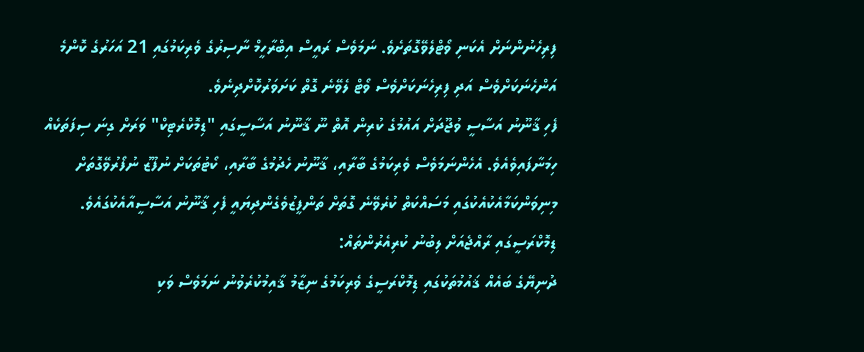ފިރިހެނުންނަށް އެކަނި ވޯޓްލެވޭގޮތަށެވެ. ނަމަވެސް ރައީސް އިބްރާހީމް ނާސިރުގެ ވެރިކަމުގައި 21 އަހަރުގެ ކޮންމެ އަންހެނަކަށްވެސް އަދި ފިރިހެނަކަށްވެސް ވޯޓް ލެވޭނެ ގޮތް ކަށަވަރުކޮށްދިނެވެ.
ފެހި ޤާނޫނު އަސާސީ ވުޖޫދަށް އައުމުގެ ކުރިން އޮތް ނޫ ޤާނޫނު އަސާސީގައި "ޑިމޮކްރެޓިކް" ވަރަށް ގިނަ ސިފަތަކެއް ހިމަނާފައިވެއެވެ. އެހެންނަމަވެސް ވެރިކަމުގެ ބާރާއި، ޤާނޫނު ހެދުމުގެ ބާރާއި، ކޯޓުތަކަށް ނުފޫޒު ނުފޯރުވޭގޮތަށް މިނިވަންކަމާއެކުއެކުގައި މަސައްކަތް ކުރެވޭނެ ގޮތަށް ތަންފީޒުވެގެންދިޔައީ ފެހި ޤާނޫނު އަސާސީއާއެކުގައެވެ.
ޑިމޮކްރަސީގައި ރާއްޖެއަށް ލިބުނު ކުރިއެރުންތައް:
ދުނިޔޭގެ ބައެއް ޤައުމުތަކުގައި ޑިމޮކްރަސީގެ ވެރިކަމުގެ ނިޒާމު ޤާއިމުކުރެވުނު ނަމަވެސް ވަކި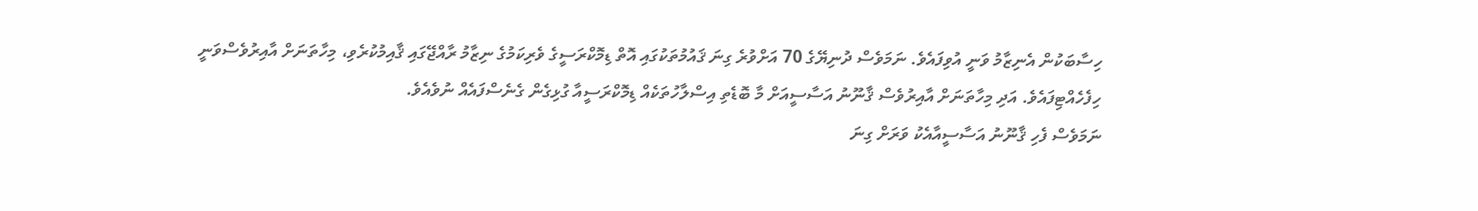ހިސާބަކުން އެނިޒާމު ވަނީ އުވިފައެވެ. ނަމަވެސް ދުނިޔޭގެ 70 އަށްވުރެ ގިނަ ޤައުމުތަކުގައި އޮތް ޑިމޮކްރަސީގެ ވެރިކަމުގެ ނިޒާމު ރާއްޖޭގައި ޤާއިމުކުރެވި، މިހާތަނަށް އާއިރުވެސްވަނީ ހިފެހެއްޓިފައެވެ. އަދި މިހާތަނަށް އާއިރުވެސް ޤާނޫނު އަސާސީއަށް މާ ބޮޑެތި އިސްލާހުތަކެއް ޑިމޮކްރަސީއާ ގުޅިގެން ގެނެސްފައެއް ނުވެއެވެ.
ނަމަވެސް ފެހި ޤާނޫނު އަސާސީއާއެކު ވަރަށް ގިނަ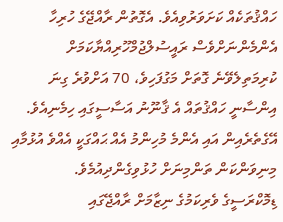ހައްޤުތަކެއް ކަށަވަރުވިއެވެ. އެގޮތުން ރާއްޖޭގެ ހުރިހާ އެންމެންނަށްވެސް ރައީސުލްޖުމްހޫރިއްޔާކަމަށް ކުރިމަތިލެވޭނެ ގޮތަށް މަގުފަހިވެ، 70 އަށްވުރެ ގިނަ އިންސާނީ ހައްޤުތައް އެ ޤާނޫނު އަސާސީގައި ހިމެނިއެވެ. އޭގެތެރެއިން އައި އެންމެ މުހިންމު އެއް ޙައްގަކީ އެއްވެ އުޅުމާއި މިނިވަންކަން ތަންމިނަށް ހުޅުވިގެންދިއުމެވެ.
ޑިމޮކްރަސީގެ ވެރިކަމުގެ ނިޒާމަށް ރާއްޖޭގައި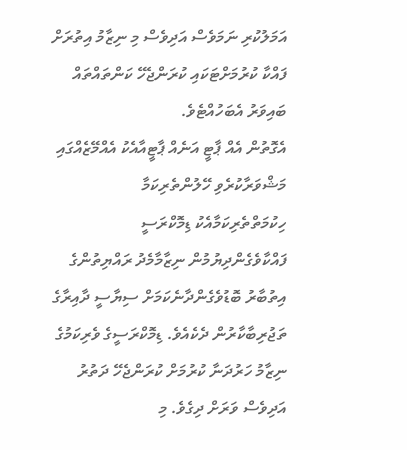އަމަލުކުރި ނަމަވެސް އަދިވެސް މި ނިޒާމު އިތުރަށް ފައްކާ ކުރުމަށްޓަކައި ކުރަންޖެހޭ ކަންތައްތައް ބައިވަރު އެބަހުއްޓެވެ.
އެގޮތުން އެއް ޕާޓީ އަނެއް ޕާޓީއާއެކު އެއްމޭޒެއްގައި މަޝްވަރާކުރެވި ހޭލުންތެރިކަމާ ހިކުމަތްތެރިކަމާއެކު ޑިމޮކްރަސީ ފައްކާވެގެންދިޔުމުން ނިޒާމާމެދު ރައްޔިތުންގެ އިތުބާރު ބޮޑުވެގެންދާނެކަމަށް ސިޔާސީ ދާއިރާގެ ތަޖުރިބާކާރުން ދެކެއެވެ. ޑިމޮކްރަސީގެ ވެރިކަމުގެ ނިޒާމު ހަރުދަނާ ކުރުމަށް ކުރަންޖެހޭ ދަތުރު އަދިވެސް ވަރަށް ދިގެވެ. މި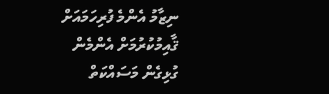ނިޒާމު އެންމެ ފުރިހަމައަށް ޤާއިމުކުރުމަށް އެންމެން ގުޅިގެން މަސައްކަތް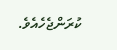ކުރަންޖެހެއެވެ.